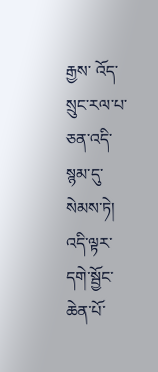རྒྱས་ འོད་སྲུང་རལ་པ་ཅན་འདི་སྙམ་དུ་སེམས་ཏེ། འདི་ལྟར་དགེ་སྦྱོང་ཆེན་པོ་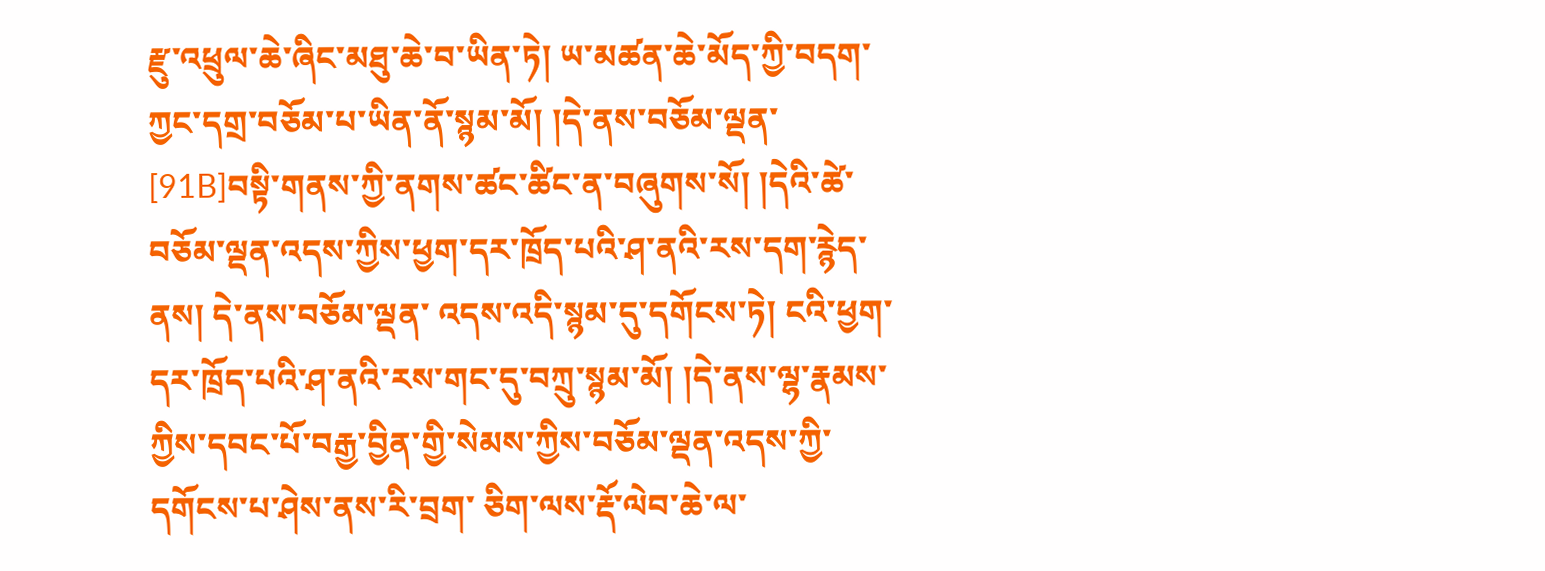རྫུ་འཕྲུལ་ཆེ་ཞིང་མཐུ་ཆེ་བ་ཡིན་ཏེ། ཡ་མཚན་ཆེ་མོད་ཀྱི་བདག་ཀྱང་དགྲ་བཅོམ་པ་ཡིན་ནོ་སྙམ་མོ། །དེ་ནས་བཅོམ་ལྡན་ [91B]བསྟི་གནས་ཀྱི་ནགས་ཚང་ཚིང་ན་བཞུགས་སོ། །དེའི་ཚེ་བཅོམ་ལྡན་འདས་ཀྱིས་ཕྱག་དར་ཁྲོད་པའི་ཤ་ནའི་རས་དག་རྙེད་ནས། དེ་ནས་བཅོམ་ལྡན་ འདས་འདི་སྙམ་དུ་དགོངས་ཏེ། ངའི་ཕྱག་དར་ཁྲོད་པའི་ཤ་ནའི་རས་གང་དུ་བཀྲུ་སྙམ་མོ། །དེ་ནས་ལྷ་རྣམས་ཀྱིས་དབང་པོ་བརྒྱ་བྱིན་གྱི་སེམས་ཀྱིས་བཅོམ་ལྡན་འདས་ཀྱི་དགོངས་པ་ཤེས་ནས་རི་བྲག་ ཅིག་ལས་རྡོ་ལེབ་ཆེ་ལ་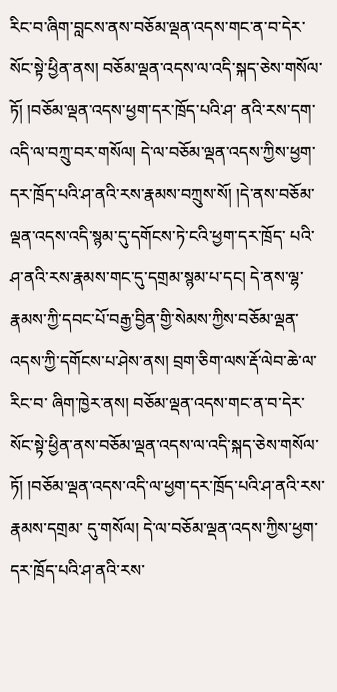རིང་བ་ཞིག་བླངས་ནས་བཅོམ་ལྡན་འདས་གང་ན་བ་དེར་སོང་སྟེ་ཕྱིན་ནས། བཅོམ་ལྡན་འདས་ལ་འདི་སྐད་ཅེས་གསོལ་ཏོ། །བཅོམ་ལྡན་འདས་ཕྱག་དར་ཁྲོད་པའི་ཤ་ ནའི་རས་དག་འདི་ལ་བཀྲུ་བར་གསོལ། དེ་ལ་བཅོམ་ལྡན་འདས་ཀྱིས་ཕྱག་དར་ཁྲོད་པའི་ཤ་ནའི་རས་རྣམས་བཀྲུས་སོ། །དེ་ནས་བཅོམ་ལྡན་འདས་འདི་སྙམ་དུ་དགོངས་ཏེ་ངའི་ཕྱག་དར་ཁྲོད་ པའི་ཤ་ནའི་རས་རྣམས་གང་དུ་དགྲམ་སྙམ་པ་དང། དེ་ནས་ལྷ་རྣམས་ཀྱི་དབང་པོ་བརྒྱ་བྱིན་གྱི་སེམས་ཀྱིས་བཅོམ་ལྡན་འདས་ཀྱི་དགོངས་པ་ཤེས་ནས། བྲག་ཅིག་ལས་རྡོ་ལེབ་ཆེ་ལ་རིང་བ་ ཞིག་ཁྱེར་ནས། བཅོམ་ལྡན་འདས་གང་ན་བ་དེར་སོང་སྟེ་ཕྱིན་ནས་བཅོམ་ལྡན་འདས་ལ་འདི་སྐད་ཅེས་གསོལ་ཏོ། །བཅོམ་ལྡན་འདས་འདི་ལ་ཕྱག་དར་ཁྲོད་པའི་ཤ་ནའི་རས་རྣམས་དགྲམ་ དུ་གསོལ། དེ་ལ་བཅོམ་ལྡན་འདས་ཀྱིས་ཕྱག་དར་ཁྲོད་པའི་ཤ་ནའི་རས་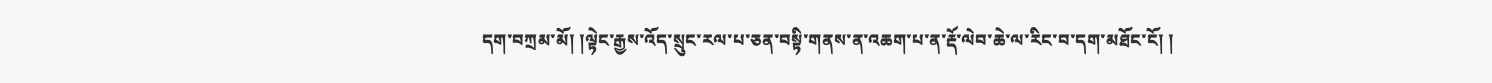དག་བཀྲམ་མོ། །ལྟེང་རྒྱས་འོད་སྲུང་རལ་པ་ཅན་བསྟི་གནས་ན་འཆག་པ་ན་རྡོ་ལེབ་ཆེ་ལ་རིང་བ་དག་མཐོང་ངོ། །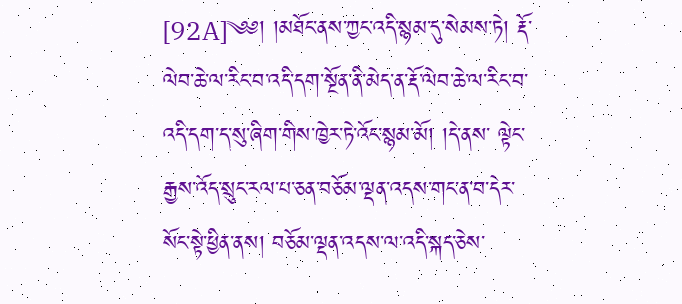[92A]༄༅། །མཐོང་ནས་ཀྱང་འདི་སྙམ་དུ་སེམས་ཏེ། རྡོ་ལེབ་ཆེ་ལ་རིང་བ་འདི་དག་སྔོན་ནི་མེད་ན་རྡོ་ལེབ་ཆེ་ལ་རིང་བ་འདི་དག་ད་སུ་ཞིག་གིས་ཁྱེར་ཏེ་འོང་སྙམ་མོ། །དེ་ནས་ ལྟེང་རྒྱས་འོད་སྲུང་རལ་པ་ཅན་བཅོམ་ལྡན་འདས་གང་ན་བ་དེར་སོང་སྟེ་ཕྱིན་ནས། བཅོམ་ལྡན་འདས་ལ་འདི་སྐད་ཅེས་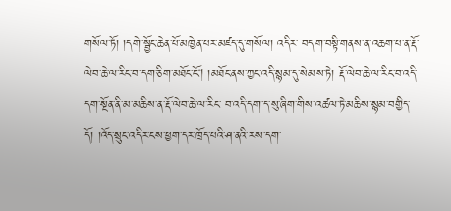གསོལ་ཏོ། །དགེ་སྦྱོང་ཆེན་པོ་མཁྱེན་པར་མཛད་དུ་གསོལ། འདིར་ བདག་བསྟི་གནས་ན་འཆག་པ་ན་རྡོ་ལེབ་ཆེ་ལ་རིང་བ་དག་ཅིག་མཐོང་ངོ། །མཐོང་ནས་ཀྱང་འདི་སྙམ་དུ་སེམས་ཏེ། རྡོ་ལེབ་ཆེ་ལ་རིང་བ་འདི་དག་སྔོན་ནི་མ་མཆིས་ན་རྡོ་ལེབ་ཆེ་ལ་རིང་ བ་འདི་དག་ད་སུ་ཞིག་གིས་འཚལ་ཏེ་མཆིས་སྙམ་བགྱིད་དོ། །འོད་སྲུང་འདིར་ངས་ཕྱག་དར་ཁྲོད་པའི་ཤ་ནའི་རས་དག་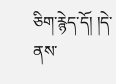ཅིག་རྙེད་དོ། །དེ་ནས་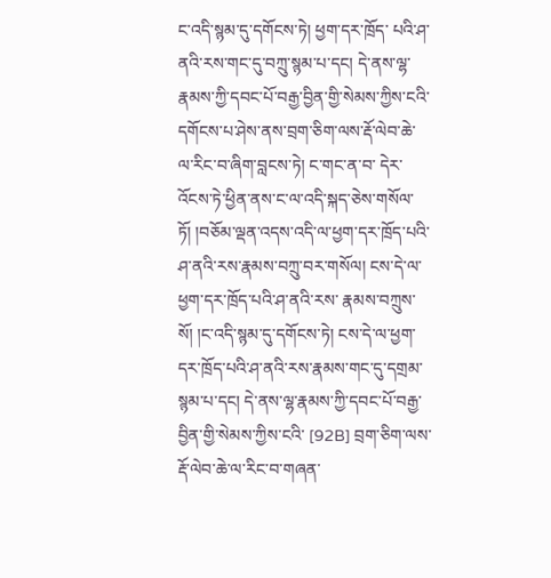ང་འདི་སྙམ་དུ་དགོངས་ཏེ། ཕྱག་དར་ཁྲོད་ པའི་ཤ་ནའི་རས་གང་དུ་བཀྲུ་སྙམ་པ་དང། དེ་ནས་ལྷ་རྣམས་ཀྱི་དབང་པོ་བརྒྱ་བྱིན་གྱི་སེམས་ཀྱིས་ངའི་དགོངས་པ་ཤེས་ནས་བྲག་ཅིག་ལས་རྡོ་ལེབ་ཆེ་ལ་རིང་བ་ཞིག་བླངས་ཏེ། ང་གང་ན་བ་ དེར་འོངས་ཏེ་ཕྱིན་ནས་ང་ལ་འདི་སྐད་ཅེས་གསོལ་ཏོ། །བཅོམ་ལྡན་འདས་འདི་ལ་ཕྱག་དར་ཁྲོད་པའི་ཤ་ནའི་རས་རྣམས་བཀྲུ་བར་གསོལ། ངས་དེ་ལ་ཕྱག་དར་ཁྲོད་པའི་ཤ་ནའི་རས་ རྣམས་བཀྲུས་སོ། །ང་འདི་སྙམ་དུ་དགོངས་ཏེ། ངས་དེ་ལ་ཕྱག་དར་ཁྲོད་པའི་ཤ་ནའི་རས་རྣམས་གང་དུ་དགྲམ་སྙམ་པ་དང། དེ་ནས་ལྷ་རྣམས་ཀྱི་དབང་པོ་བརྒྱ་བྱིན་གྱི་སེམས་ཀྱིས་ངའི་ [92B] བྲག་ཅིག་ལས་རྡོ་ལེབ་ཆེ་ལ་རིང་བ་གཞན་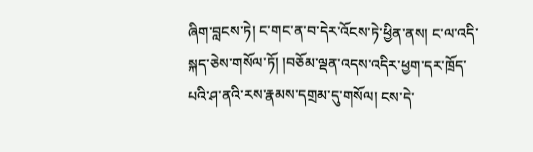ཞིག་བླངས་ཏེ། ང་གང་ན་བ་དེར་འོངས་ཏེ་ཕྱིན་ནས། ང་ལ་འདི་སྐད་ཅེས་གསོལ་ཏོ། །བཅོམ་ལྡན་འདས་འདིར་ཕྱག་དར་ཁྲོད་ པའི་ཤ་ནའི་རས་རྣམས་དགྲམ་དུ་གསོལ། ངས་དེ་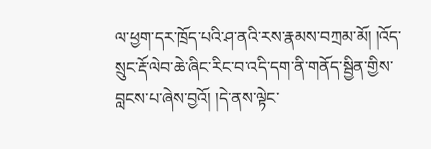ལ་ཕྱག་དར་ཁྲོད་པའི་ཤ་ནའི་རས་རྣམས་བཀྲམ་མོ། །འོད་སྲུང་རྡོ་ལེབ་ཆེ་ཞིང་རིང་བ་འདི་དག་ནི་གནོད་སྦྱིན་གྱིས་བླངས་པ་ཞེས་བྱའོ། །དེ་ནས་ལྟེང་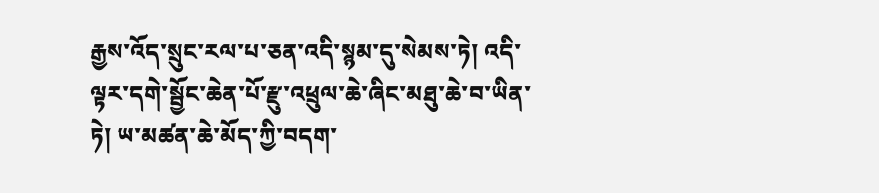རྒྱས་འོད་སྲུང་རལ་པ་ཅན་འདི་སྙམ་དུ་སེམས་ཏེ། འདི་ལྟར་དགེ་སྦྱོང་ཆེན་པོ་རྫུ་འཕྲུལ་ཆེ་ཞིང་མཐུ་ཆེ་བ་ཡིན་ཏེ། ཡ་མཚན་ཆེ་མོད་ཀྱི་བདག་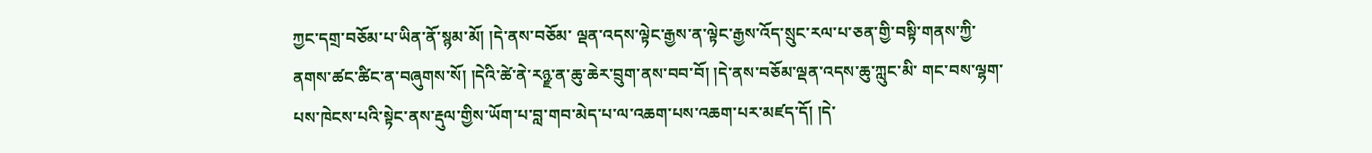ཀྱང་དགྲ་བཅོམ་པ་ཡིན་ནོ་སྙམ་མོ། །དེ་ནས་བཅོམ་ ལྡན་འདས་ལྟེང་རྒྱས་ན་ལྟེང་རྒྱས་འོད་སྲུང་རལ་པ་ཅན་གྱི་བསྟི་གནས་ཀྱི་ནགས་ཚང་ཚིང་ན་བཞུགས་སོ། །དེའི་ཚེ་ནེ་རཉྫ་ན་ཆུ་ཆེར་བྲུག་ནས་བབ་བོ། །དེ་ནས་བཅོམ་ལྡན་འདས་ཆུ་ཀླུང་མི་ གང་བས་ལྷག་པས་ཁེངས་པའི་སྟེང་ནས་རྡུལ་གྱིས་ཡོག་པ་བླ་གབ་མེད་པ་ལ་འཆག་པས་འཆག་པར་མཛད་དོ། །དེ་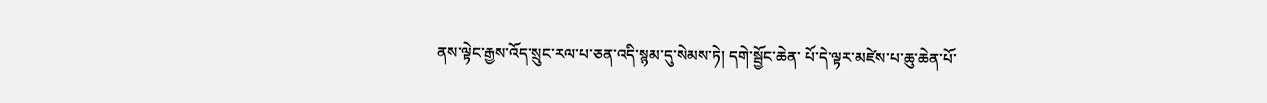ནས་ལྟེང་རྒྱས་འོད་སྲུང་རལ་པ་ཅན་འདི་སྙམ་དུ་སེམས་ཏེ། དགེ་སྦྱོང་ཆེན་ པོ་དེ་ལྟར་མཛེས་པ་ཆུ་ཆེན་པོ་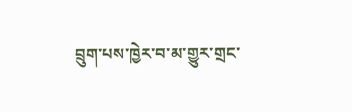བྲུག་པས་ཁྱེར་བ་མ་གྱུར་གྲང་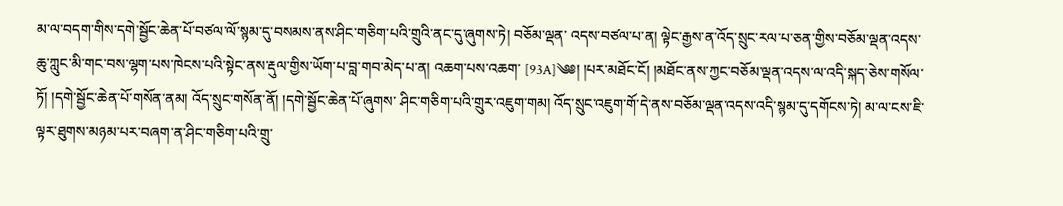མ་ལ་བདག་གིས་དགེ་སྦྱོང་ཆེན་པོ་བཙལ་ལོ་སྙམ་དུ་བསམས་ནས་ཤིང་གཅིག་པའི་གྲུའི་ནང་དུ་ཞུགས་ཏེ། བཅོམ་ལྡན་ འདས་བཙལ་པ་ན། ལྟེང་རྒྱས་ན་འོད་སྲུང་རལ་པ་ཅན་གྱིས་བཅོམ་ལྡན་འདས་ཆུ་ཀླུང་མི་གང་བས་ལྷག་པས་ཁེངས་པའི་སྟེང་ནས་རྡུལ་གྱིས་ཡོག་པ་བླ་གབ་མེད་པ་ན། འཆག་པས་འཆག་ [93A]༄༅། །པར་མཐོང་ངོ། །མཐོང་ནས་ཀྱང་བཅོམ་ལྡན་འདས་ལ་འདི་སྐད་ཅེས་གསོལ་ཏོ། །དགེ་སྦྱོང་ཆེན་པོ་གསོན་ནམ། འོད་སྲུང་གསོན་ནོ། །དགེ་སྦྱོང་ཆེན་པོ་ཞུགས་ ཤིང་གཅིག་པའི་གྲུར་འཇུག་གམ། འོད་སྲུང་འཇུག་གོ་དེ་ནས་བཅོམ་ལྡན་འདས་འདི་སྙམ་དུ་དགོངས་ཏེ། མ་ལ་ངས་ཇི་ལྟར་ཐུགས་མཉམ་པར་བཞག་ན་ཤིང་གཅིག་པའི་གྲུ་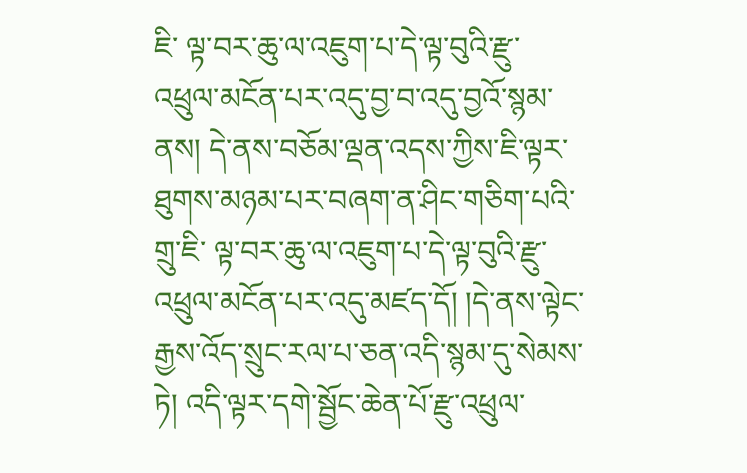ཇི་ ལྟ་བར་ཆུ་ལ་འཇུག་པ་དེ་ལྟ་བུའི་རྫུ་འཕྲུལ་མངོན་པར་འདུ་བྱ་བ་འདུ་བྱའོ་སྙམ་ནས། དེ་ནས་བཅོམ་ལྡན་འདས་ཀྱིས་ཇི་ལྟར་ཐུགས་མཉམ་པར་བཞག་ན་ཤིང་གཅིག་པའི་གྲུ་ཇི་ ལྟ་བར་ཆུ་ལ་འཇུག་པ་དེ་ལྟ་བུའི་རྫུ་འཕྲུལ་མངོན་པར་འདུ་མཛད་དོ། །དེ་ནས་ལྟེང་རྒྱས་འོད་སྲུང་རལ་པ་ཅན་འདི་སྙམ་དུ་སེམས་ཏེ། འདི་ལྟར་དགེ་སྦྱོང་ཆེན་པོ་རྫུ་འཕྲུལ་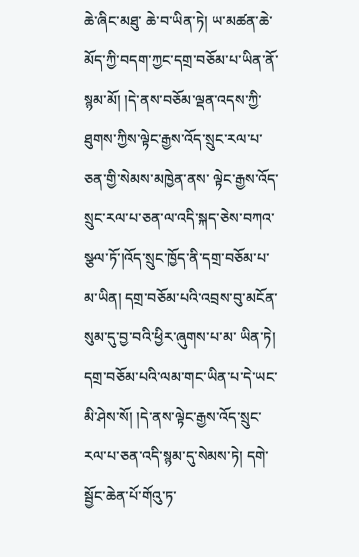ཆེ་ཞིང་མཐུ་ ཆེ་བ་ཡིན་ཏེ། ཡ་མཚན་ཆེ་མོད་ཀྱི་བདག་ཀྱང་དགྲ་བཅོམ་པ་ཡིན་ནོ་སྙམ་མོ། །དེ་ནས་བཅོམ་ལྡན་འདས་ཀྱི་ཐུགས་ཀྱིས་ལྟེང་རྒྱས་འོད་སྲུང་རལ་པ་ཅན་གྱི་སེམས་མཁྱེན་ནས་ ལྟེང་རྒྱས་འོད་སྲུང་རལ་པ་ཅན་ལ་འདི་སྐད་ཅེས་བཀའ་སྩལ་ཏོ་།འོད་སྲུང་ཁྱོད་ནི་དགྲ་བཅོམ་པ་མ་ཡིན། དགྲ་བཅོམ་པའི་འབྲས་བུ་མངོན་སུམ་དུ་བྱ་བའི་ཕྱིར་ཞུགས་པ་མ་ ཡིན་ཏེ། དགྲ་བཅོམ་པའི་ལམ་གང་ཡིན་པ་དེ་ཡང་མི་ཤེས་སོ། །དེ་ནས་ལྟེང་རྒྱས་འོད་སྲུང་རལ་པ་ཅན་འདི་སྙམ་དུ་སེམས་ཏེ། དགེ་སྦྱོང་ཆེན་པོ་གོའུ་ཏ་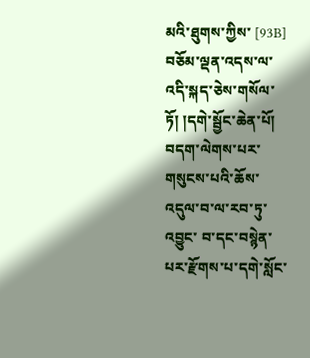མའི་ཐུགས་ཀྱིས་ [93B] བཅོམ་ལྡན་འདས་ལ་འདི་སྐད་ཅེས་གསོལ་ཏོ། །དགེ་སྦྱོང་ཆེན་པོ། བདག་ལེགས་པར་གསུངས་པའི་ཆོས་འདུལ་བ་ལ་རབ་ཏུ་འབྱུང་ བ་དང་བསྙེན་པར་རྫོགས་པ་དགེ་སློང་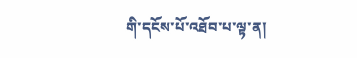གི་དངོས་པོ་འཐོབ་པ་ལྟ་ན།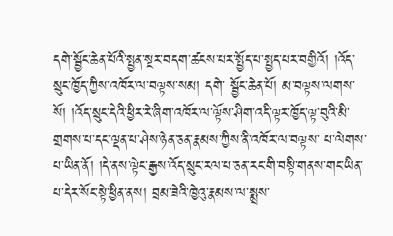དགེ་སྦྱོང་ཆེན་པོའི་སྤྱན་སྔར་བདག་ཚངས་པར་སྤྱོད་པ་སྤྱད་པར་བགྱིའོ། །འོད་སྲུང་ཁྱོད་ཀྱིས་འཁོར་ལ་བལྟས་སམ། དགེ་ སྦྱོང་ཆེན་པོ། མ་བལྟས་ལགས་སོ། །འོད་སྲུང་དེའི་ཕྱིར་རེ་ཞིག་འཁོར་ལ་ལྟོས་ཤིག་འདི་ལྟར་ཁྱོད་ལྟ་བུའི་མི་གྲགས་པ་དང་ལྡན་པ་ཤེས་ཉེན་ཅན་རྣམས་ཀྱིས་ནི་འཁོར་ལ་བལྟས་ པ་ལེགས་པ་ཡིན་ནོ། །དེ་ནས་ལྟེང་རྒྱས་འོད་སྲུང་རལ་པ་ཅན་རང་གི་བསྟི་གནས་གང་ཡིན་པ་དེར་སོང་སྟེ་ཕྱིན་ནས། བྲམ་ཟེའི་ཁྱེའུ་རྣམས་ལ་སྨྲས་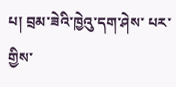པ། བྲམ་ཟེའི་ཁྱེའུ་དག་ཤེས་ པར་གྱིས་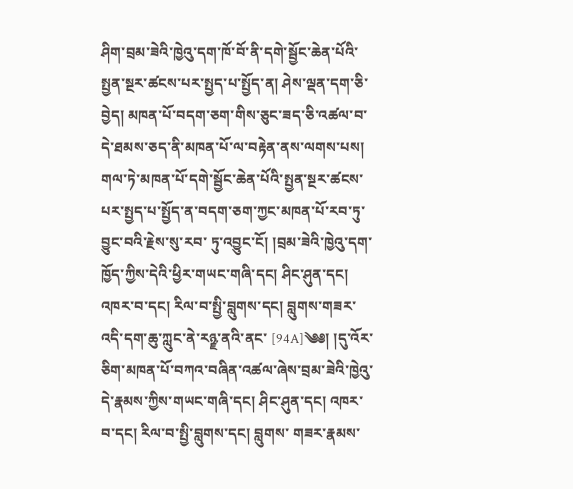ཤིག་བྲམ་ཟེའི་ཁྱེའུ་དག་ཁོ་བོ་ནི་དགེ་སྦྱོང་ཆེན་པོའི་སྤྱན་སྔར་ཚངས་པར་སྤྱད་པ་སྤྱོད་ན། ཤེས་ལྡན་དག་ཅི་བྱེད། མཁན་པོ་བདག་ཅག་གིས་ཅུང་ཟད་ཅི་འཚལ་བ་ དེ་ཐམས་ཅད་ནི་མཁན་པོ་ལ་བརྟེན་ནས་ལགས་པས། གལ་ཏེ་མཁན་པོ་དགེ་སྦྱོང་ཆེན་པོའི་སྤྱན་སྔར་ཚངས་པར་སྤྱད་པ་སྤྱོད་ན་བདག་ཅག་ཀྱང་མཁན་པོ་རབ་ཏུ་བྱུང་བའི་རྗེས་སུ་རབ་ ཏུ་འབྱུང་ངོ། །བྲམ་ཟེའི་ཁྱེའུ་དག་ཁྱོད་ཀྱིས་དེའི་ཕྱིར་གཡང་གཞི་དང། ཤིང་ཤུན་དང། འཁར་བ་དང། རིལ་བ་སྤྱི་བླུགས་དང། བླུགས་གཟར་འདི་དག་ཆུ་ཀླུང་ནེ་རཉྫ་ནའི་ནང་ [94A]༄༅། །དུ་འོར་ཅིག་མཁན་པོ་བཀའ་བཞིན་འཚལ་ཞེས་བྲམ་ཟེའི་ཁྱེའུ་དེ་རྣམས་ཀྱིས་གཡང་གཞི་དང། ཤིང་ཤུན་དང། འཁར་བ་དང། རིལ་བ་སྤྱི་བླུགས་དང། བླུགས་ གཟར་རྣམས་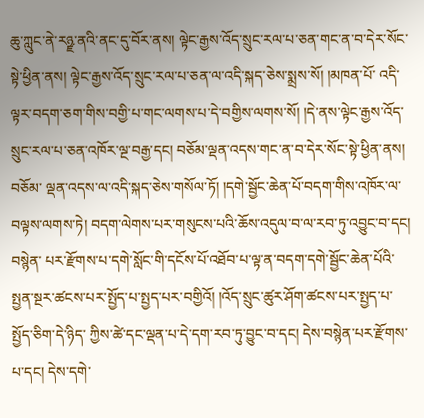ཆུ་ཀླུང་ནེ་རཉྫ་ནའི་ནང་དུ་བོར་ནས། ལྟེང་རྒྱས་འོད་སྲུང་རལ་པ་ཅན་གང་ན་བ་དེར་སོང་སྟེ་ཕྱིན་ནས། ལྟེང་རྒྱས་འོད་སྲུང་རལ་པ་ཅན་ལ་འདི་སྐད་ཅེས་སྨྲས་སོ། །མཁན་པོ་ འདི་ལྟར་བདག་ཅག་གིས་བགྱི་པ་གང་ལགས་པ་དེ་བགྱིས་ལགས་སོ། །དེ་ནས་ལྟེང་རྒྱས་འོད་སྲུང་རལ་པ་ཅན་འཁོར་ལྔ་བརྒྱ་དང། བཅོམ་ལྡན་འདས་གང་ན་བ་དེར་སོང་སྟེ་ཕྱིན་ནས། བཅོམ་ ལྡན་འདས་ལ་འདི་སྐད་ཅེས་གསོལ་ཏོ། །དགེ་སྦྱོང་ཆེན་པོ་བདག་གིས་འཁོར་ལ་བལྟས་ལགས་ཏེ། བདག་ལེགས་པར་གསུངས་པའི་ཆོས་འདུལ་བ་ལ་རབ་ཏུ་འབྱུང་བ་དང། བསྙེན་ པར་རྫོགས་པ་དགེ་སློང་གི་དངོས་པོ་འཐོབ་པ་ལྟ་ན་བདག་དགེ་སྦྱོང་ཆེན་པོའི་སྤྱན་སྔར་ཚངས་པར་སྤྱོད་པ་སྤྱད་པར་བགྱིའོ། །འོད་སྲུང་ཚུར་ཤོག་ཚངས་པར་སྤྱད་པ་སྤྱོད་ཅིག་དེ་ཉིད་ ཀྱིས་ཚེ་དང་ལྡན་པ་དེ་དག་རབ་ཏུ་བྱུང་བ་དང། དེས་བསྙེན་པར་རྫོགས་པ་དང། དེས་དགེ་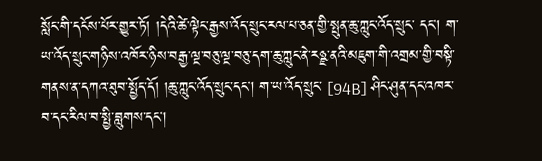སློང་གི་དངོས་པོར་གྱུར་ཏོ། །དེའི་ཚེ་ལྟེང་རྒྱས་འོད་སྲུང་རལ་པ་ཅན་གྱི་སྤུན་ཆུ་ཀླུང་འོད་སྲུང་ དང། ག་ཡ་འོད་སྲུང་གཉིས་འཁོར་ཉིས་བརྒྱ་ལྔ་བཅུ་ལྔ་བཅུ་དག་ཆུ་ཀླུང་ནེ་རཉྫ་ནའི་མཇུག་གི་འགྲམ་གྱི་བསྟི་གནས་ན་དཀའ་ཐུབ་སྤྱོད་དོ། །ཆུ་ཀླུང་འོད་སྲུང་དང། ག་ཡ་འོད་སྲུང་ [94B] ཤིང་ཤུན་དང་འཁར་བ་དང་རིལ་བ་སྤྱི་བླུགས་དང།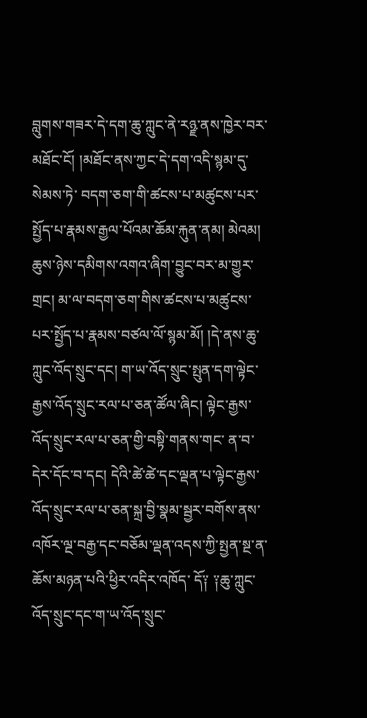བླུགས་གཟར་དེ་དག་ཆུ་ཀླུང་ནེ་རཉྫ་ནས་ཁྱེར་བར་མཐོང་ངོ། །མཐོང་ནས་ཀྱང་དེ་དག་འདི་སྙམ་དུ་སེམས་ཏེ་ བདག་ཅག་གི་ཚངས་པ་མཚུངས་པར་སྤྱོད་པ་རྣམས་རྒྱལ་པོའམ་ཆོམ་རྐུན་ནམ། མེའམ། ཆུས་ཉེས་དམིགས་འགའ་ཞིག་བྱུང་བར་མ་གྱུར་གྲང། མ་ལ་བདག་ཅག་གིས་ཚངས་པ་མཚུངས་ པར་སྤྱོད་པ་རྣམས་བཙལ་ལོ་སྙམ་མོ། །དེ་ནས་ཆུ་ཀླུང་འོད་སྲུང་དང། ག་ཡ་འོད་སྲུང་སྤུན་དག་ལྟེང་རྒྱས་འོད་སྲུང་རལ་པ་ཅན་ཚོལ་ཞིང། ལྟེང་རྒྱས་འོད་སྲུང་རལ་པ་ཅན་གྱི་བསྟི་གནས་གང་ ན་བ་དེར་དོང་བ་དང། དེའི་ཚེ་ཚེ་དང་ལྡན་པ་ལྟེང་རྒྱས་འོད་སྲུང་རལ་པ་ཅན་སྐྲ་བྱི་སྣམ་སྦྱར་བགོས་ནས་འཁོར་ལྔ་བརྒྱ་དང་བཅོམ་ལྡན་འདས་ཀྱི་སྤྱན་སྔ་ན་ཆོས་མཉན་པའི་ཕྱིར་འདིར་འཁོད་ དོ༑ ༑ཆུ་ཀླུང་འོད་སྲུང་དང་ག་ཡ་འོད་སྲུང་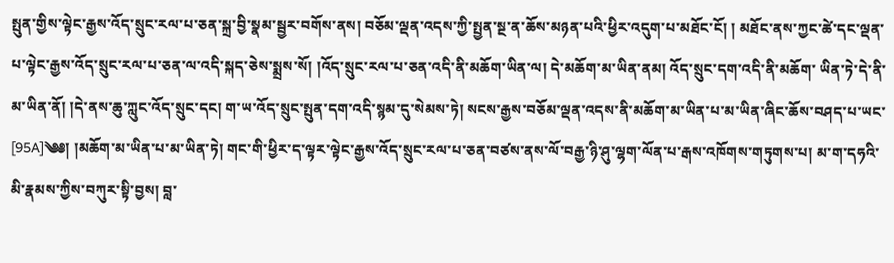སྤུན་གྱིས་ལྟེང་རྒྱས་འོད་སྲུང་རལ་པ་ཅན་སྐྲ་བྱི་སྣམ་སྦྱར་བགོས་ནས། བཅོམ་ལྡན་འདས་ཀྱི་སྤྱན་སྔ་ན་ཆོས་མཉན་པའི་ཕྱིར་འདུག་པ་མཐོང་ངོ། ། མཐོང་ནས་ཀྱང་ཚེ་དང་ལྡན་པ་ལྟེང་རྒྱས་འོད་སྲུང་རལ་པ་ཅན་ལ་འདི་སྐད་ཅེས་སྨྲས་སོ། །འོད་སྲུང་རལ་པ་ཅན་འདི་ནི་མཆོག་ཡིན་ལ། དེ་མཆོག་མ་ཡིན་ནམ། འོད་སྲུང་དག་འདི་ནི་མཆོག་ ཡིན་ཏེ་དེ་ནི་མ་ཡིན་ནོ། །དེ་ནས་ཆུ་ཀླུང་འོད་སྲུང་དང། ག་ཡ་འོད་སྲུང་སྤུན་དག་འདི་སྙམ་དུ་སེམས་ཏེ། སངས་རྒྱས་བཅོམ་ལྡན་འདས་ནི་མཆོག་མ་ཡིན་པ་མ་ཡིན་ཞིང་ཆོས་བཤད་པ་ཡང་ [95A]༄༅། །མཆོག་མ་ཡིན་པ་མ་ཡིན་ཏེ། གང་གི་ཕྱིར་ད་ལྟར་ལྟེང་རྒྱས་འོད་སྲུང་རལ་པ་ཅན་བཙས་ནས་ལོ་བརྒྱ་ཉི་ཤུ་ལྷག་ལོན་པ་རྒས་འཁོགས་གཏུགས་པ། མ་ག་དཧའི་ མི་རྣམས་ཀྱིས་བཀུར་སྟི་བྱས། བླ་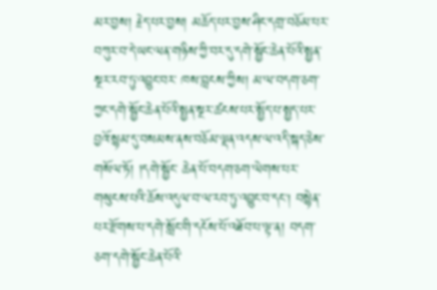མར་བྱས། རྗེད་པར་བྱས། མཆོད་པར་བྱས་ཤིང་དགྲ་བཅོམ་པར་བཀུར་བ་དེ་ཡང་ལན་གཉིས་ཀྱི་བར་དུ་དགེ་སྦྱོང་ཆེན་པོའི་སྤྱན་སྔར་རབ་ཏུ་འབྱུང་བར་ ཁས་བླངས་ཀྱིས། མ་ལ་བདག་ཅག་ཀྱང་དགེ་སྦྱོང་ཆེན་པོའི་སྤྱན་སྔར་ཚངས་པར་སྤྱོད་པ་སྤྱད་པར་བྱའོ་སྙམ་དུ་བསམས་ནས་བཅོམ་ལྡན་འདས་ལ་འདི་སྐད་ཅེས་གསོལ་ཏོ། །དགེ་སྦྱོང་ ཆེན་པོ་བདག་ཅག་ལེགས་པར་གསུངས་པའི་ཆོས་འདུལ་བ་ལ་རབ་ཏུ་འབྱུང་བ་དང། བསྙེན་པར་རྫོགས་པ་དགེ་སློང་གི་དངོས་པོ་འཐོབ་པ་ལྟ་ན། བདག་ཅག་དགེ་སྦྱོང་ཆེན་པོའི་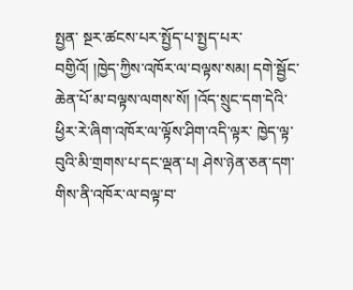སྤྱན་ སྔར་ཚངས་པར་སྤྱོད་པ་སྤྱད་པར་བགྱིའོ། །ཁྱེད་ཀྱིས་འཁོར་ལ་བལྟས་སམ། དགེ་སྦྱོང་ཆེན་པོ་མ་བལྟས་ལགས་སོ། །འོད་སྲུང་དག་དེའི་ཕྱིར་རེ་ཞིག་འཁོར་ལ་ལྟོས་ཤིག་འདི་ལྟར་ ཁྱེད་ལྟ་བུའི་མི་གྲགས་པ་དང་ལྡན་པ། ཤེས་ཉེན་ཅན་དག་གིས་ནི་འཁོར་ལ་བལྟ་བ་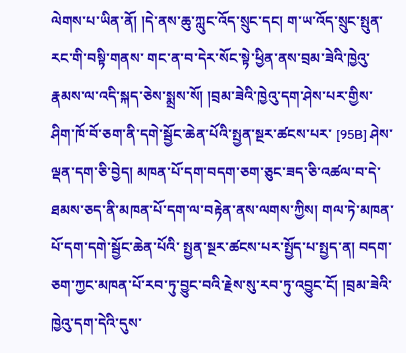ལེགས་པ་ཡིན་ནོ། །དེ་ནས་ཆུ་ཀླུང་འོད་སྲུང་དང། ག་ཡ་འོད་སྲུང་སྤུན་རང་གི་བསྟི་གནས་ གང་ན་བ་དེར་སོང་སྟེ་ཕྱིན་ནས་བྲམ་ཟེའི་ཁྱེའུ་རྣམས་ལ་འདི་སྐད་ཅེས་སྨྲས་སོ། །བྲམ་ཟེའི་ཁྱེའུ་དག་ཤེས་པར་གྱིས་ཤིག་ཁོ་བོ་ཅག་ནི་དགེ་སྦྱོང་ཆེན་པོའི་སྤྱན་སྔར་ཚངས་པར་ [95B] ཤེས་ལྡན་དག་ཅི་བྱེད། མཁན་པོ་དག་བདག་ཅག་ཅུང་ཟད་ཅི་འཚལ་བ་དེ་ཐམས་ཅད་ནི་མཁན་པོ་དག་ལ་བརྟེན་ནས་ལགས་ཀྱིས། གལ་ཏེ་མཁན་པོ་དག་དགེ་སྦྱོང་ཆེན་པོའི་ སྤྱན་སྔར་ཚངས་པར་སྤྱོད་པ་སྤྱད་ན། བདག་ཅག་ཀྱང་མཁན་པོ་རབ་ཏུ་བྱུང་བའི་རྗེས་སུ་རབ་ཏུ་འབྱུང་ངོ། །བྲམ་ཟེའི་ཁྱེའུ་དག་དེའི་དུས་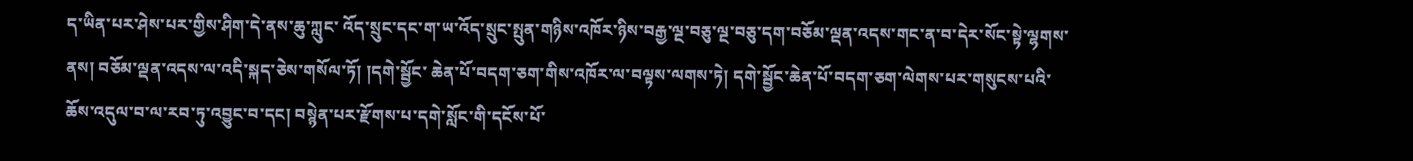ད་ཡིན་པར་ཤེས་པར་གྱིས་ཤིག་དེ་ནས་ཆུ་ཀླུང་ འོད་སྲུང་དང་ག་ཡ་འོད་སྲུང་སྤུན་གཉིས་འཁོར་ཉིས་བརྒྱ་ལྔ་བཅུ་ལྔ་བཅུ་དག་བཅོམ་ལྡན་འདས་གང་ན་བ་དེར་སོང་སྟེ་ལྷགས་ནས། བཅོམ་ལྡན་འདས་ལ་འདི་སྐད་ཅེས་གསོལ་ཏོ། །དགེ་སྦྱོང་ ཆེན་པོ་བདག་ཅག་གིས་འཁོར་ལ་བལྟས་ལགས་ཏེ། དགེ་སྦྱོང་ཆེན་པོ་བདག་ཅག་ལེགས་པར་གསུངས་པའི་ཆོས་འདུལ་བ་ལ་རབ་ཏུ་འབྱུང་བ་དང། བསྙེན་པར་རྫོགས་པ་དགེ་སློང་གི་དངོས་པོ་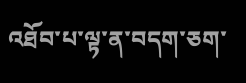འཐོབ་པ་ལྟ་ན་བདག་ཅག་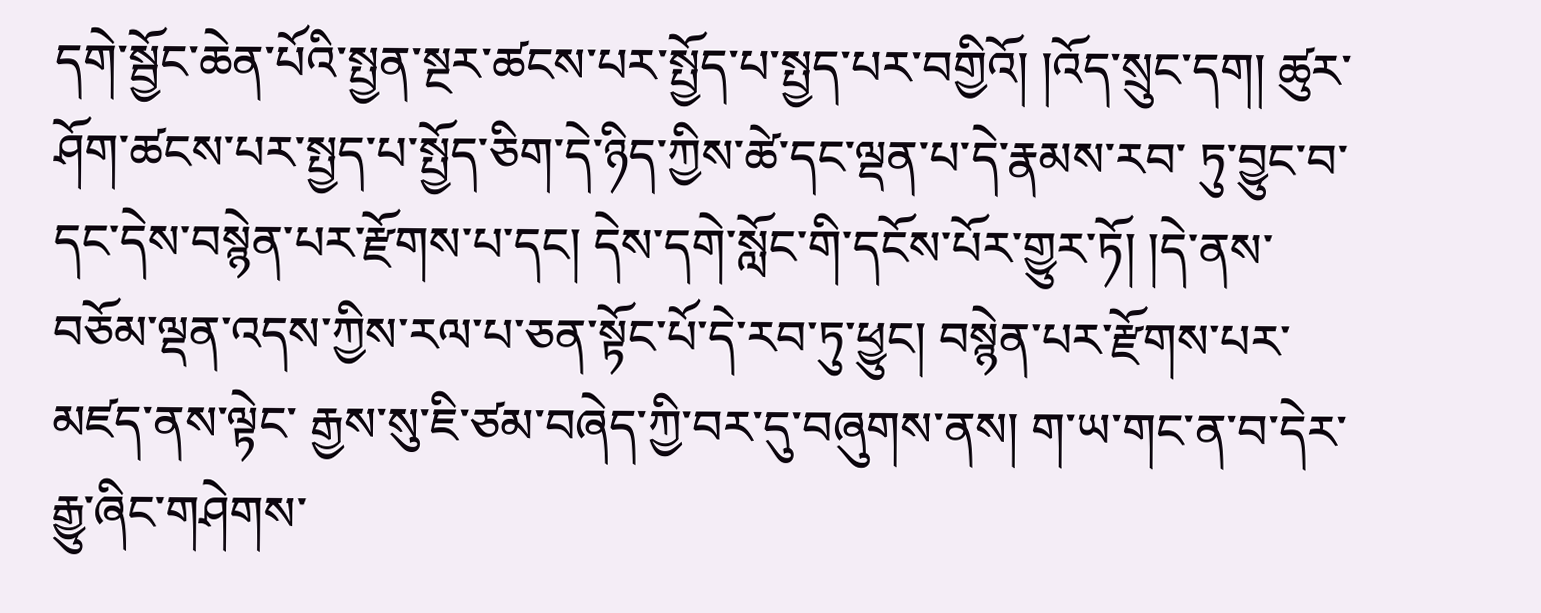དགེ་སྦྱོང་ཆེན་པོའི་སྤྱན་སྔར་ཚངས་པར་སྤྱོད་པ་སྤྱད་པར་བགྱིའོ། །འོད་སྲུང་དག། ཚུར་ཤོག་ཚངས་པར་སྤྱད་པ་སྤྱོད་ཅིག་དེ་ཉིད་ཀྱིས་ཚེ་དང་ལྡན་པ་དེ་རྣམས་རབ་ ཏུ་བྱུང་བ་དང་དེས་བསྙེན་པར་རྫོགས་པ་དང། དེས་དགེ་སློང་གི་དངོས་པོར་གྱུར་ཏོ། །དེ་ནས་བཅོམ་ལྡན་འདས་ཀྱིས་རལ་པ་ཅན་སྟོང་པོ་དེ་རབ་ཏུ་ཕྱུང། བསྙེན་པར་རྫོགས་པར་མཛད་ནས་ལྟེང་ རྒྱས་སུ་ཇི་ཙམ་བཞེད་ཀྱི་བར་དུ་བཞུགས་ནས། ག་ཡ་གང་ན་བ་དེར་རྒྱུ་ཞིང་གཤེགས་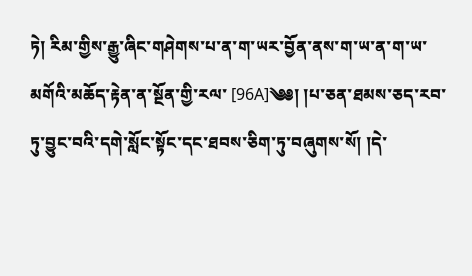ཏེ། རིམ་གྱིས་རྒྱུ་ཞིང་གཤེགས་པ་ན་ག་ཡར་བྱོན་ནས་ག་ཡ་ན་ག་ཡ་མགོའི་མཆོད་རྟེན་ན་སྔོན་གྱི་རལ་ [96A]༄༅། །པ་ཅན་ཐམས་ཅད་རབ་ཏུ་བྱུང་བའི་དགེ་སློང་སྟོང་དང་ཐབས་ཅིག་ཏུ་བཞུགས་སོ། །དེ་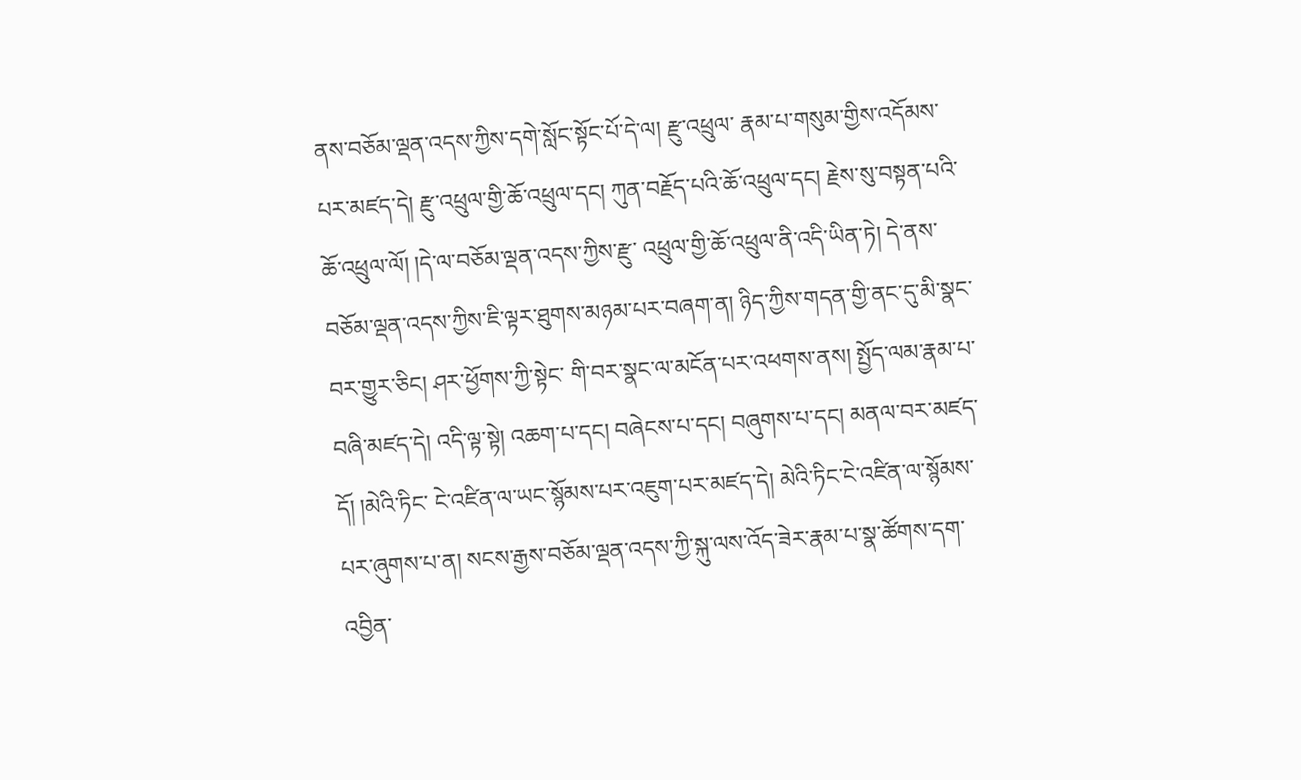ནས་བཅོམ་ལྡན་འདས་ཀྱིས་དགེ་སློང་སྟོང་པོ་དེ་ལ། རྫུ་འཕྲུལ་ རྣམ་པ་གསུམ་གྱིས་འདོམས་པར་མཛད་དེ། རྫུ་འཕྲུལ་གྱི་ཆོ་འཕྲུལ་དང། ཀུན་བརྗོད་པའི་ཆོ་འཕྲུལ་དང། རྗེས་སུ་བསྟན་པའི་ཆོ་འཕྲུལ་ལོ། །དེ་ལ་བཅོམ་ལྡན་འདས་ཀྱིས་རྫུ་ འཕྲུལ་གྱི་ཆོ་འཕྲུལ་ནི་འདི་ཡིན་ཏེ། དེ་ནས་བཅོམ་ལྡན་འདས་ཀྱིས་ཇི་ལྟར་ཐུགས་མཉམ་པར་བཞག་ན། ཉིད་ཀྱིས་གདན་གྱི་ནང་དུ་མི་སྣང་བར་གྱུར་ཅིང། ཤར་ཕྱོགས་ཀྱི་སྟེང་ གི་བར་སྣང་ལ་མངོན་པར་འཕགས་ནས། སྤྱོད་ལམ་རྣམ་པ་བཞི་མཛད་དེ། འདི་ལྟ་སྟེ། འཆག་པ་དང། བཞེངས་པ་དང། བཞུགས་པ་དང། མནལ་བར་མཛད་དོ། །མེའི་ཏིང་ ངེ་འཛིན་ལ་ཡང་སྙོམས་པར་འཇུག་པར་མཛད་དེ། མེའི་ཏིང་ངེ་འཛིན་ལ་སྙོམས་པར་ཞུགས་པ་ན། སངས་རྒྱས་བཅོམ་ལྡན་འདས་ཀྱི་སྐུ་ལས་འོད་ཟེར་རྣམ་པ་སྣ་ཚོགས་དག་འབྱིན་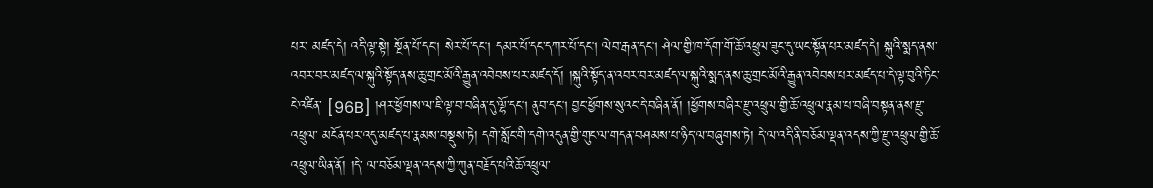པར་ མཛད་དེ། འདི་ལྟ་སྟེ། སྔོན་པོ་དང། སེར་པོ་དང། དམར་པོ་དང་དཀར་པོ་དང། ལེབ་རྒན་དང། ཤེལ་གྱི་ཁ་དོག་གོ་ཆོ་འཕྲུལ་ཟུང་དུ་ཡང་སྟོན་པར་མཛད་དེ། སྐུའི་སྨད་ནས་ འབར་བར་མཛད་ལ་སྐུའི་སྟོད་ནས་ཆུ་གྲང་མོའི་རྒྱུན་འབེབས་པར་མཛད་དོ། །སྐུའི་སྟོད་ན་འབར་བར་མཛད་ལ་སྐུའི་སྨད་ནས་ཆུ་གྲང་མོའི་རྒྱུན་འབེབས་པར་མཛད་པ་དེ་ལྟ་བུའི་ཏིང་ངེ་འཛིན་ [96B] །ཤར་ཕྱོགས་ལ་ཇི་ལྟ་བ་བཞིན་དུ་ལྷོ་དང། ནུབ་དང། བྱང་ཕྱོགས་སུའང་དེ་བཞིན་ནོ། །ཕྱོགས་བཞིར་རྫུ་འཕྲུལ་གྱི་ཆོ་འཕྲུལ་རྣམ་པ་བཞི་བསྟན་ནས་རྫུ་འཕྲུལ་ མངོན་པར་འདུ་མཛད་པ་རྣམས་བསྡུས་ཏེ། དགེ་སློང་གི་དགེ་འདུན་གྱི་གུང་ལ་གདན་བཤམས་པ་ཉིད་ལ་བཞུགས་ཏེ། དེ་ལ་འདི་ནི་བཅོམ་ལྡན་འདས་ཀྱི་རྫུ་འཕྲུལ་གྱི་ཆོ་འཕྲུལ་ཡིན་ནོ། །དེ་ ལ་བཅོམ་ལྡན་འདས་ཀྱི་ཀུན་བརྗོད་པའི་ཆོ་འཕྲུལ་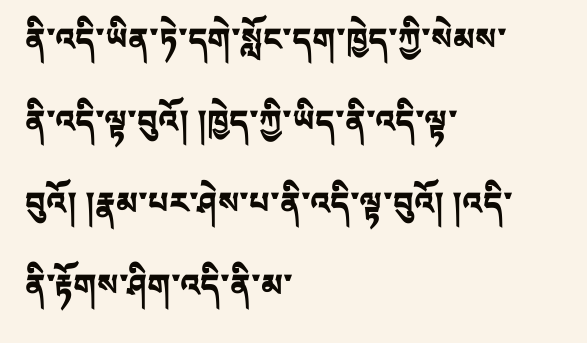ནི་འདི་ཡིན་ཏེ་དགེ་སློང་དག་ཁྱེད་ཀྱི་སེམས་ནི་འདི་ལྟ་བུའོ། །ཁྱེད་ཀྱི་ཡིད་ནི་འདི་ལྟ་བུའོ། །རྣམ་པར་ཤེས་པ་ནི་འདི་ལྟ་བུའོ། །འདི་ ནི་རྟོགས་ཤིག་འདི་ནི་མ་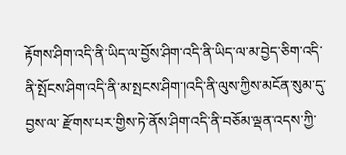རྟོགས་ཤིག་འདི་ནི་ཡིད་ལ་བྱོས་ཤིག་འདི་ནི་ཡིད་ལ་མ་བྱེད་ཅིག་འདི་ནི་སྤོངས་ཤིག་འདི་ནི་མ་སྤངས་ཤིག་།འདི་ནི་ལུས་ཀྱིས་མངོན་སུམ་དུ་བྱས་ལ་ རྫོགས་པར་གྱིས་ཏེ་ནོས་ཤིག་འདི་ནི་བཅོམ་ལྡན་འདས་ཀྱི་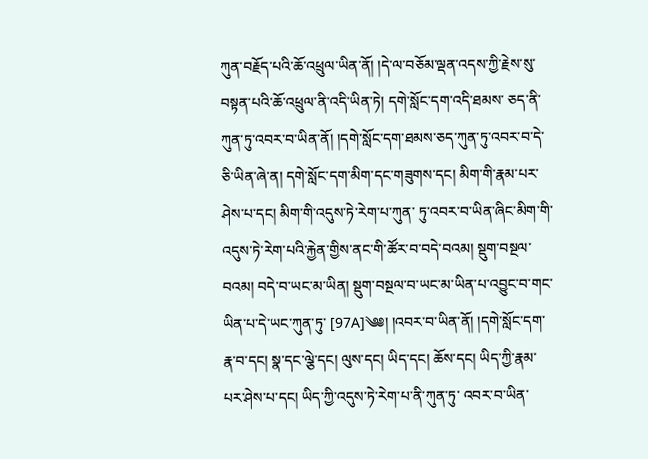ཀུན་བརྗོད་པའི་ཆོ་འཕྲུལ་ཡིན་ནོ། །དེ་ལ་བཅོམ་ལྡན་འདས་ཀྱི་རྗེས་སུ་བསྟན་པའི་ཆོ་འཕྲུལ་ནི་འདི་ཡིན་ཏེ། དགེ་སློང་དག་འདི་ཐམས་ ཅད་ནི་ཀུན་ཏུ་འབར་བ་ཡིན་ནོ། །དགེ་སློང་དག་ཐམས་ཅད་ཀུན་ཏུ་འབར་བ་དེ་ཅི་ཡིན་ཞེ་ན། དགེ་སློང་དག་མིག་དང་གཟུགས་དང། མིག་གི་རྣམ་པར་ཤེས་པ་དང། མིག་གི་འདུས་ཏེ་རེག་པ་ཀུན་ ཏུ་འབར་བ་ཡིན་ཞིང་མིག་གི་འདུས་ཏེ་རེག་པའི་རྐྱེན་གྱིས་ནང་གི་ཚོར་བ་བདེ་བའམ། སྡུག་བསྔལ་བའམ། བདེ་བ་ཡང་མ་ཡིན། སྡུག་བསྔལ་བ་ཡང་མ་ཡིན་པ་འབྱུང་བ་གང་ཡིན་པ་དེ་ཡང་ཀུན་ཏུ་ [97A]༄༅། །འབར་བ་ཡིན་ནོ། །དགེ་སློང་དག་རྣ་བ་དང། སྣ་དང་ལྕེ་དང། ལུས་དང། ཡིད་དང། ཆོས་དང། ཡིད་ཀྱི་རྣམ་པར་ཤེས་པ་དང། ཡིད་ཀྱི་འདུས་ཏེ་རེག་པ་ནི་ཀུན་ཏུ་ འབར་བ་ཡིན་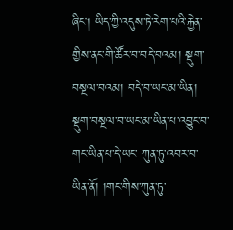ཞིང། ཡིད་ཀྱི་འདུས་ཏེ་རེག་པའི་རྐྱེན་གྱིས་ནང་གི་ཚོར་བ་བདེ་བའམ། སྡུག་བསྔལ་བའམ། བདེ་བ་ཡང་མ་ཡིན། སྡུག་བསྔལ་བ་ཡང་མ་ཡིན་པ་འབྱུང་བ་གང་ཡིན་པ་དེ་ཡང་ ཀུན་ཏུ་འབར་བ་ཡིན་ནོ། །གང་གིས་ཀུན་ཏུ་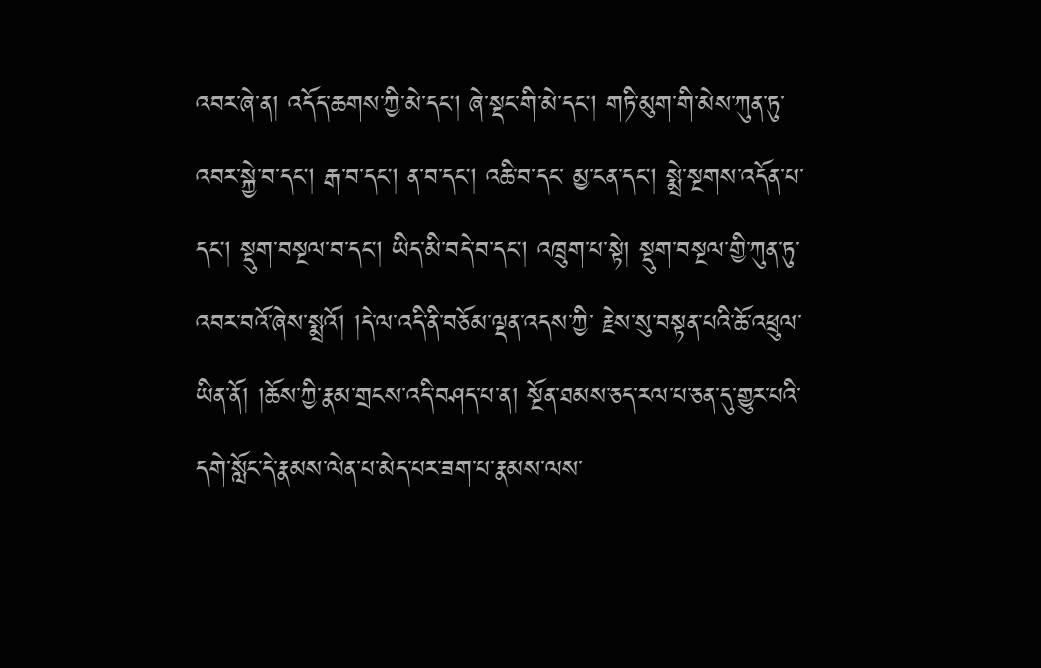འབར་ཞེ་ན། འདོད་ཆགས་ཀྱི་མེ་དང། ཞེ་སྡང་གི་མེ་དང། གཏི་མུག་གི་མེས་ཀུན་ཏུ་འབར་སྐྱེ་བ་དང། རྒ་བ་དང། ན་བ་དང། འཆི་བ་དང་ མྱ་ངན་དང། སྨྲེ་སྔགས་འདོན་པ་དང། སྡུག་བསྔལ་བ་དང། ཡིད་མི་བདེ་བ་དང། འཁྲུག་པ་སྟེ། སྡུག་བསྔལ་གྱི་ཀུན་ཏུ་འབར་བའོ་ཞེས་སྨྲའོ། །དེ་ལ་འདི་ནི་བཅོམ་ལྡན་འདས་ཀྱི་ རྗེས་སུ་བསྟན་པའི་ཆོ་འཕྲུལ་ཡིན་ནོ། །ཆོས་ཀྱི་རྣམ་གྲངས་འདི་བཤད་པ་ན། སྔོན་ཐམས་ཅད་རལ་པ་ཅན་དུ་གྱུར་པའི་དགེ་སློང་དེ་རྣམས་ལེན་པ་མེད་པར་ཟག་པ་རྣམས་ལས་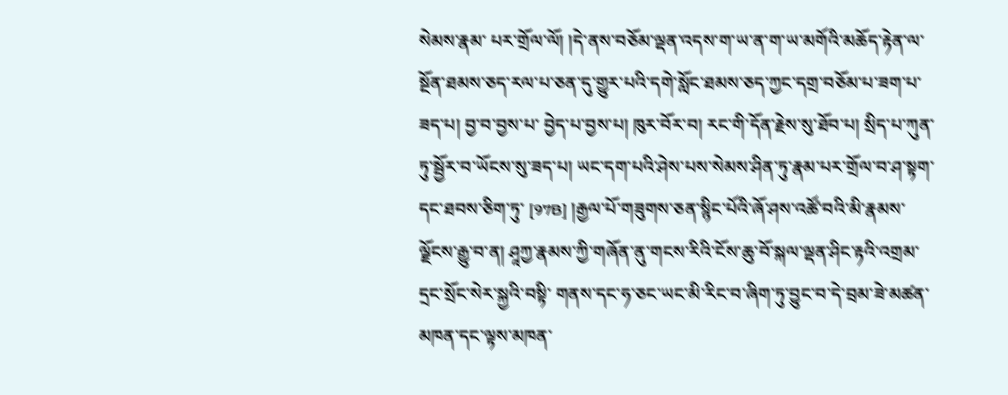སེམས་རྣམ་ པར་གྲོལ་ལོ། །དེ་ནས་བཅོམ་ལྡན་འདས་ག་ཡ་ན་ག་ཡ་མགོའི་མཆོད་རྟེན་ལ་སྔོན་ཐམས་ཅད་རལ་པ་ཅན་དུ་གྱུར་པའི་དགེ་སློང་ཐམས་ཅད་ཀྱང་དགྲ་བཅོམ་པ་ཟག་པ་ཟད་པ། བྱ་བ་བྱས་པ་ བྱེད་པ་བྱས་པ། ཁུར་བོར་བ། རང་གི་དོན་རྗེས་སུ་ཐོབ་པ། སྲིད་པ་ཀུན་ཏུ་སྦྱོར་བ་ཡོངས་སུ་ཟད་པ། ཡང་དག་པའི་ཤེས་པས་སེམས་ཤིན་ཏུ་རྣམ་པར་གྲོལ་བ་ཤ་སྟག་དང་ཐབས་ཅིག་ཏུ་ [97B] །རྒྱལ་པོ་གཟུགས་ཅན་སྙིང་པོའི་ཞོ་ཤས་འཚོ་བའི་མི་རྣམས་ལྗོངས་རྒྱུ་བ་ན། ཤཱཀྱ་རྣམས་ཀྱི་གཞོན་ནུ་གངས་རིའི་ངོས་ཆུ་བོ་སྐལ་ལྡན་ཤིང་རྟའི་འགྲམ་དྲང་སྲོང་སེར་སྐྱའི་བསྟི་ གནས་དང་ཧ་ཅང་ཡང་མི་རིང་བ་ཞིག་ཏུ་བྱུང་བ་དེ་བྲམ་ཟེ་མཚན་མཁན་དང་ལྟས་མཁན་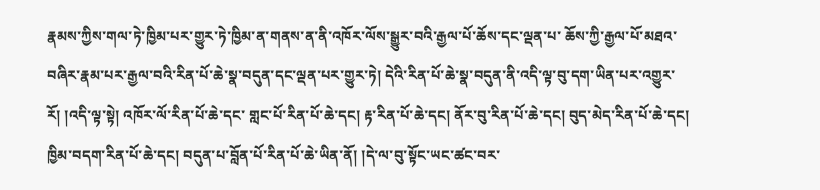རྣམས་ཀྱིས་གལ་ཏེ་ཁྱིམ་པར་གྱུར་ཏེ་ཁྱིམ་ན་གནས་ན་ནི་འཁོར་ལོས་སྒྱུར་བའི་རྒྱལ་པོ་ཆོས་དང་ལྡན་པ་ ཆོས་ཀྱི་རྒྱལ་པོ་མཐའ་བཞིར་རྣམ་པར་རྒྱལ་བའི་རིན་པོ་ཆེ་སྣ་བདུན་དང་ལྡན་པར་གྱུར་ཏེ། དེའི་རིན་པོ་ཆེ་སྣ་བདུན་ནི་འདི་ལྟ་བུ་དག་ཡིན་པར་འགྱུར་རོ། །འདི་ལྟ་སྟེ། འཁོར་ལོ་རིན་པོ་ཆེ་དང་ གླང་པོ་རིན་པོ་ཆེ་དང། རྟ་རིན་པོ་ཆེ་དང། ནོར་བུ་རིན་པོ་ཆེ་དང། བུད་མེད་རིན་པོ་ཆེ་དང། ཁྱིམ་བདག་རིན་པོ་ཆེ་དང། བདུན་པ་བློན་པོ་རིན་པོ་ཆེ་ཡིན་ནོ། །དེ་ལ་བུ་སྟོང་ཡང་ཚང་བར་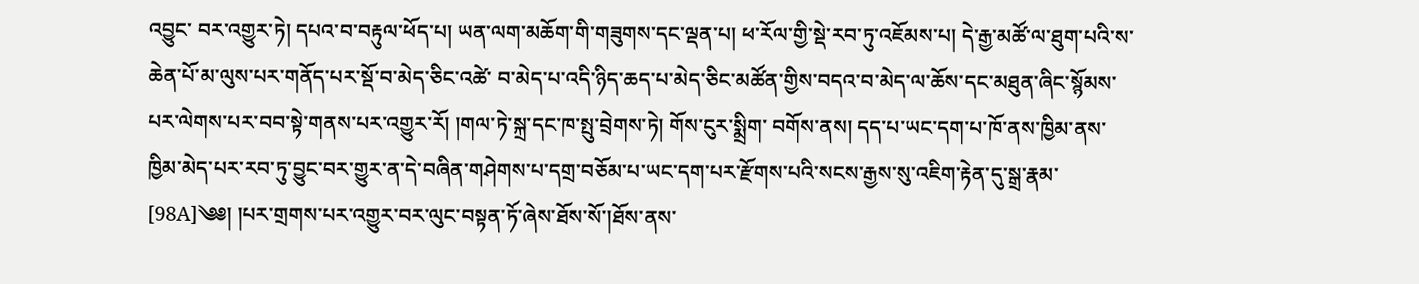འབྱུང་ བར་འགྱུར་ཏེ། དཔའ་བ་བརྟུལ་ཕོད་པ། ཡན་ལག་མཆོག་གི་གཟུགས་དང་ལྡན་པ། ཕ་རོལ་གྱི་སྡེ་རབ་ཏུ་འཇོམས་པ། དེ་རྒྱ་མཚོ་ལ་ཐུག་པའི་ས་ཆེན་པོ་མ་ལུས་པར་གནོད་པར་སྡོ་བ་མེད་ཅིང་འཚེ་ བ་མེད་པ་འདི་ཉིད་ཆད་པ་མེད་ཅིང་མཚོན་གྱིས་བདའ་བ་མེད་ལ་ཆོས་དང་མཐུན་ཞིང་སྙོམས་པར་ལེགས་པར་བབ་སྟེ་གནས་པར་འགྱུར་རོ། །གལ་ཏེ་སྐྲ་དང་ཁ་སྤུ་བྲེགས་ཏེ། གོས་ངུར་སྨྲིག་ བགོས་ནས། དད་པ་ཡང་དག་པ་ཁོ་ནས་ཁྱིམ་ནས་ཁྱིམ་མེད་པར་རབ་ཏུ་བྱུང་བར་གྱུར་ན་དེ་བཞིན་གཤེགས་པ་དགྲ་བཅོམ་པ་ཡང་དག་པར་རྫོགས་པའི་སངས་རྒྱས་སུ་འཇིག་རྟེན་དུ་སྒྲ་རྣམ་ [98A]༄༅། །པར་གྲགས་པར་འགྱུར་བར་ལུང་བསྟན་ཏོ་ཞེས་ཐོས་སོ་།ཐོས་ནས་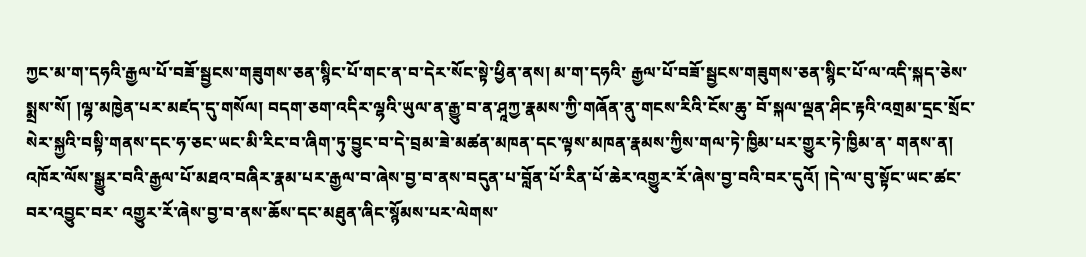ཀྱང་མ་ག་དཧའི་རྒྱལ་པོ་བཟོ་སྦྱངས་གཟུགས་ཅན་སྙིང་པོ་གང་ན་བ་དེར་སོང་སྟེ་ཕྱིན་ནས། མ་ག་དཧའི་ རྒྱལ་པོ་བཟོ་སྦྱངས་གཟུགས་ཅན་སྙིང་པོ་ལ་འདི་སྐད་ཅེས་སྨྲས་སོ། །ལྷ་མཁྱེན་པར་མཛད་དུ་གསོལ། བདག་ཅག་འདིར་ལྷའི་ཡུལ་ན་རྒྱུ་བ་ན་ཤཱཀྱ་རྣམས་ཀྱི་གཞོན་ནུ་གངས་རིའི་ངོས་ཆུ་ བོ་སྐལ་ལྡན་ཤིང་རྟའི་འགྲམ་དྲང་སྲོང་སེར་སྐྱའི་བསྟི་གནས་དང་ཧ་ཅང་ཡང་མི་རིང་བ་ཞིག་ཏུ་བྱུང་བ་དེ་བྲམ་ཟེ་མཚན་མཁན་དང་ལྟས་མཁན་རྣམས་ཀྱིས་གལ་ཏེ་ཁྱིམ་པར་གྱུར་ཏེ་ཁྱིམ་ན་ གནས་ན། འཁོར་ལོས་སྒྱུར་བའི་རྒྱལ་པོ་མཐའ་བཞིར་རྣམ་པར་རྒྱལ་བ་ཞེས་བྱ་བ་ནས་བདུན་པ་བློན་པོ་རིན་པོ་ཆེར་འགྱུར་རོ་ཞེས་བྱ་བའི་བར་དུའོ། །དེ་ལ་བུ་སྟོང་ཡང་ཚང་བར་འབྱུང་བར་ འགྱུར་རོ་ཞེས་བྱ་བ་ནས་ཆོས་དང་མཐུན་ཞིང་སྙོམས་པར་ལེགས་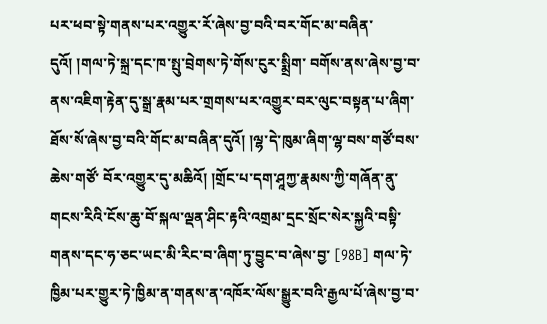པར་ཕབ་སྟེ་གནས་པར་འགྱུར་རོ་ཞེས་བྱ་བའི་བར་གོང་མ་བཞིན་དུའོ། །གལ་ཏེ་སྐྲ་དང་ཁ་སྤུ་བྲེགས་ཏེ་གོས་ངུར་སྨྲིག་ བགོས་ནས་ཞེས་བྱ་བ་ནས་འཇིག་རྟེན་དུ་སྒྲ་རྣམ་པར་གྲགས་པར་འགྱུར་བར་ལུང་བསྟན་པ་ཞིག་ཐོས་སོ་ཞེས་བྱ་བའི་གོང་མ་བཞིན་དུའོ། །ལྷ་དེ་ཁུམ་ཞིག་ལྷ་བས་གཙོ་བས་ཆེས་གཙོ་ བོར་འགྱུར་དུ་མཆིའོ། །གྲོང་པ་དག་ཤཱཀྱ་རྣམས་ཀྱི་གཞོན་ནུ་གངས་རིའི་ངོས་ཆུ་བོ་སྐལ་ལྡན་ཤིང་རྟའི་འགྲམ་དྲང་སྲོང་སེར་སྐྱའི་བསྟི་གནས་དང་ཧ་ཅང་ཡང་མི་རིང་བ་ཞིག་ཏུ་བྱུང་བ་ཞེས་བྱ་ [98B] གལ་ཏེ་ཁྱིམ་པར་གྱུར་ཏེ་ཁྱིམ་ན་གནས་ན་འཁོར་ལོས་སྒྱུར་བའི་རྒྱལ་པོ་ཞེས་བྱ་བ་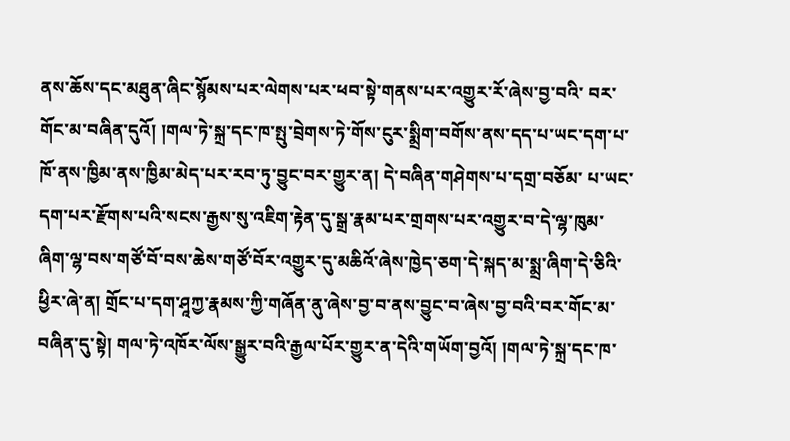ནས་ཆོས་དང་མཐུན་ཞིང་སྙོམས་པར་ལེགས་པར་ཕབ་སྟེ་གནས་པར་འགྱུར་རོ་ཞེས་བྱ་བའི་ བར་གོང་མ་བཞིན་དུའོ། །གལ་ཏེ་སྐྲ་དང་ཁ་སྤུ་བྲེགས་ཏེ་གོས་ངུར་སྨྲིག་བགོས་ནས་དད་པ་ཡང་དག་པ་ཁོ་ནས་ཁྱིམ་ནས་ཁྱིམ་མེད་པར་རབ་ཏུ་བྱུང་བར་གྱུར་ན། དེ་བཞིན་གཤེགས་པ་དགྲ་བཅོམ་ པ་ཡང་དག་པར་རྫོགས་པའི་སངས་རྒྱས་སུ་འཇིག་རྟེན་དུ་སྒྲ་རྣམ་པར་གྲགས་པར་འགྱུར་བ་དེ་ལྷ་ཁུམ་ཞིག་ལྷ་བས་གཙོ་བོ་བས་ཆེས་གཙོ་བོར་འགྱུར་དུ་མཆིའོ་ཞེས་ཁྱེད་ཅག་དེ་སྐད་མ་སྨྲ་ཞིག་དེ་ཅིའི་ ཕྱིར་ཞེ་ན། གྲོང་པ་དག་ཤཱཀྱ་རྣམས་ཀྱི་གཞོན་ནུ་ཞེས་བྱ་བ་ནས་བྱུང་བ་ཞེས་བྱ་བའི་བར་གོང་མ་བཞིན་དུ་སྟེ། གལ་ཏེ་འཁོར་ལོས་སྒྱུར་བའི་རྒྱལ་པོར་གྱུར་ན་དེའི་གཡོག་བྱའོ། །གལ་ཏེ་སྐྲ་དང་ཁ་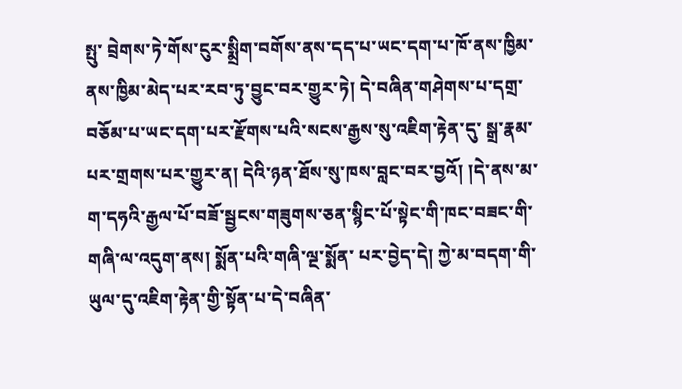སྤུ་ བྲེགས་ཏེ་གོས་ངུར་སྨྲིག་བགོས་ནས་དད་པ་ཡང་དག་པ་ཁོ་ནས་ཁྱིམ་ནས་ཁྱིམ་མེད་པར་རབ་ཏུ་བྱུང་བར་གྱུར་ཏེ། དེ་བཞིན་གཤེགས་པ་དགྲ་བཅོམ་པ་ཡང་དག་པར་རྫོགས་པའི་སངས་རྒྱས་སུ་འཇིག་རྟེན་དུ་ སྒྲ་རྣམ་པར་གྲགས་པར་གྱུར་ན། དེའི་ཉན་ཐོས་སུ་ཁས་བླང་བར་བྱའོ། །དེ་ནས་མ་ག་དཧའི་རྒྱལ་པོ་བཟོ་སྦྱངས་གཟུགས་ཅན་སྙིང་པོ་སྟེང་གི་ཁང་བཟང་གི་གཞི་ལ་འདུག་ནས། སྨོན་པའི་གཞི་ལྔ་སྨོན་ པར་བྱེད་དེ། ཀྱེ་མ་བདག་གི་ཡུལ་དུ་འཇིག་རྟེན་གྱི་སྟོན་པ་དེ་བཞིན་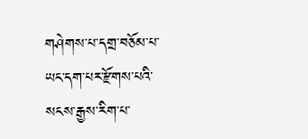གཤེགས་པ་དགྲ་བཅོམ་པ་ཡང་དག་པར་རྫོགས་པའི་སངས་རྒྱས་རིག་པ་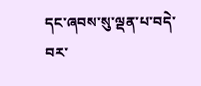དང་ཞབས་སུ་ལྡན་པ་བདེ་བར་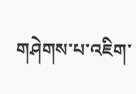གཤེགས་པ་འཇིག་